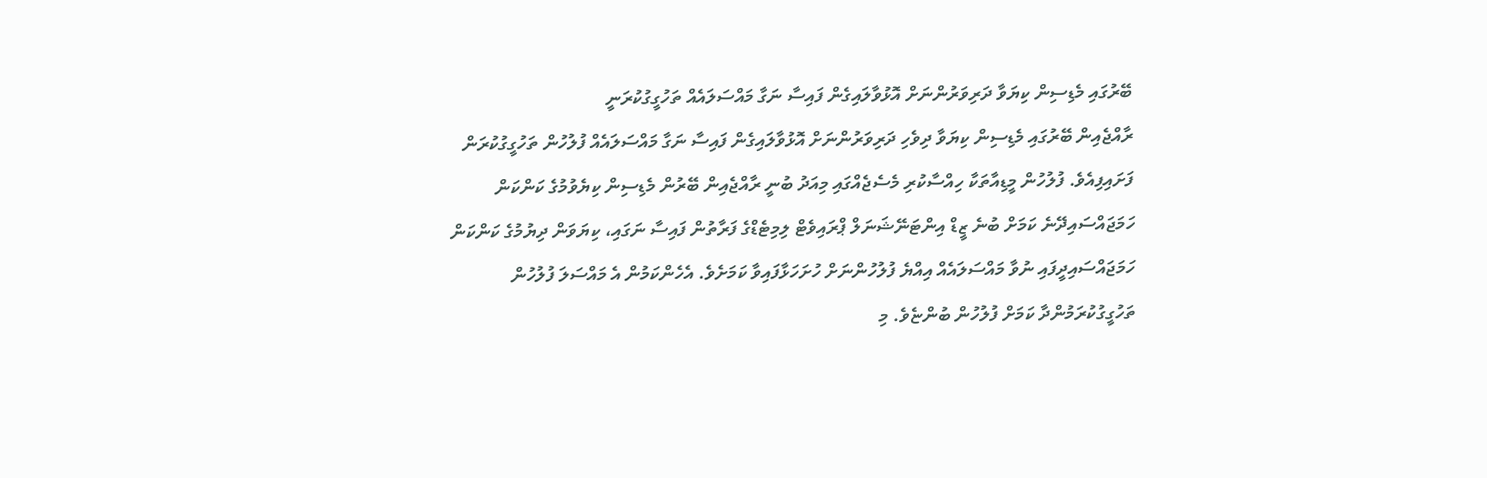ބޭރުގައި މެޑިސިން ކިޔަވާ ދަރިވަރުންނަށް އޮޅުވާލައިގެން ފައިސާ ނަގާ މައްސަލައެއް ތަހުގީގުކުރަނީ
ރާއްޖެއިން ބޭރުގައި މެޑިސިން ކިޔަވާ ދިވެހި ދަރިވަރުންނަށް އޮޅުވާލައިގެން ފައިސާ ނަގާ މައްސަލައެއް ފުލުހުން ތަހުގީގުކުރަން ފަށައިފިއެވެ. ފުލުހުން މީޑިއާތަކާ ހިއްސާކުރި މެސެޖެއްގައި މިއަދު ބުނީ ރާއްޖެއިން ބޭރުން މެޑިސިން ކިޔެވުމުގެ ކަންކަން ހަމަޖައްސައިދޭނެ ކަމަށް ބުނެ ޒީޑް އިންޓަނޭޝަނަލް ޕްރައިވެޓް ލިމިޓެޑްގެ ފަރާތުން ފައިސާ ނަގައި، ކިޔަވަން ދިޔުމުގެ ކަންކަން ހަމަޖައްސައިދީފައި ނުވާ މައްސަލައެއް އިއްޔެ ފުލުހުންނަށް ހުށަހަޅާފައިވާ ކަމަށެވެ. އެހެންކަމުން އެ މައްސަލަ ފުލުހުން ތަހުގީގުކުރަމުންދާ ކަމަށް ފުލުހުން ބުންޏެވެ. މި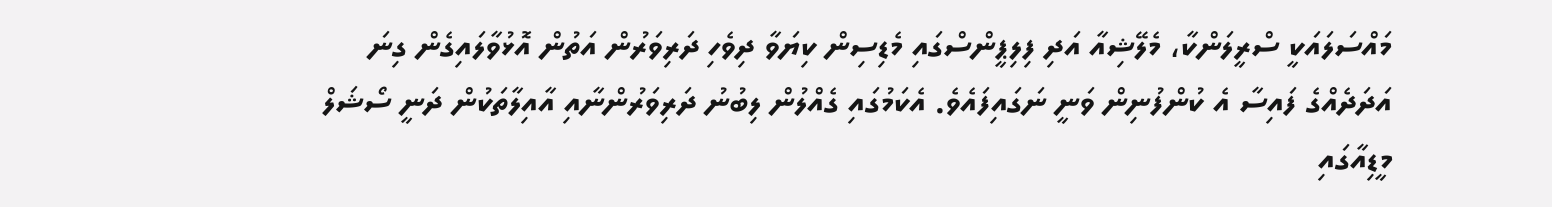މައްސަލައަކީ ސްރީލަންކާ، މެލޭޝިއާ އަދި ފިލިޕީންސްގައި މެޑިސިން ކިޔަވާ ދިވެހި ދަރިވަރުން އަތުން އޮޅުވާލައިގެން ގިނަ އަދަދެއްގެ ފައިސާ އެ ކުންފުނިން ވަނީ ނަގައިފައެވެ. އެކަމުގައި ގެއްލުން ލިބުނު ދަރިވަރުންނާއި އާއިލާތަކުން ދަނީ ސޯޝަލް މީޑިއާގައި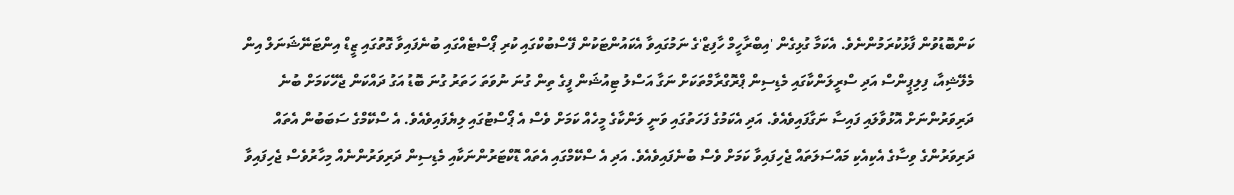ކަންބޮޑުވުން ފާޅުކުރަމުންނެވެ. އެކަމާ ގުޅިގެން 'އިބްރާހީމް ހާފިޒް'ގެ ނަމުގައިވާ އެކައުންޓަކުން ފޭސްބުކްގައި ކުރި ޕޯސްޓެއްގައި ބުނެފައިވާ ގޮތުގައި ޒީޑް އިންޓަނޭޝަނަލް އިން މެލޭޝިއާ، ފިލިޕީންސް އަދި ސްރީލަންކާގައި މެޑިސިން ޕްރޮގްރާމްތަކަށް ނަގާ އަސްލު ޓިއުޝަން ފީގެ ތިން ގުނަ ނުވަތަ ހަތަރު ގުނަ ބޮޑު އަގު ދައްކަން ޖެހޭކަމަށް ބުނެ ދަރިވަރުންނަށް އޮޅުވާލައި ފައިސާ ނަގާފައިވެއެވެ. އަދި އެކަމުގެ ފަހަތުގައި ވަނީ ލަންކާގެ މީހެއް ކަމަށް ވެސް އެ ޕޯސްޓުގައި ލިޔެފައިވެއެވެ. އެ ސްކޭމްގެ ސަބަބުން އެތައް ދަރިވަރުންގެ ވިސާގެ އެކިއެކި މައްސަލަތައް ޖެހިފައިވާ ކަމަށް ވެސް ބުނެފައިވެއެވެ. އަދި އެ ސްކޭމްގައި އެތައް ޑޮކްޓަރުންނަކާއި މެޑިސިން ދަރިވަރުންނެއް މިހާރުވެސް ޖެހިފައިވާ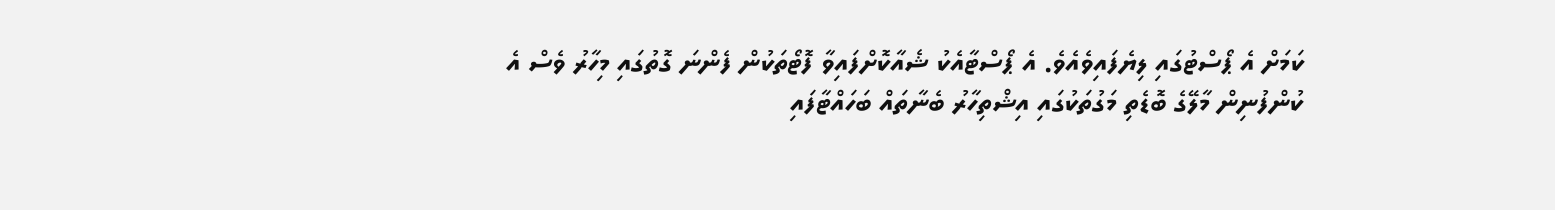ކަމަށް އެ ޕޯސްޓުގައި ލިޔެފައިވެއެވެ. އެ ޕޯސްޓާއެކު ޝެއާކޮށްފައިވާ ފޮޓޯތަކުން ފެންނަ ގޮތުގައި މިހާރު ވެސް އެ ކުންފުނިން މާލޭގެ ބޮޑެތި މަގުތަކުގައި އިޝްތިހާރު ބެނާތައް ބަހައްޓާފައި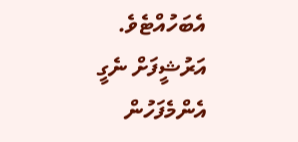އެބަހުއްޓެވެ.
އަރުޝީފަށް ނެގީ
އެންމެފަހުން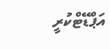އަޕްޑޭޓްކުރީ